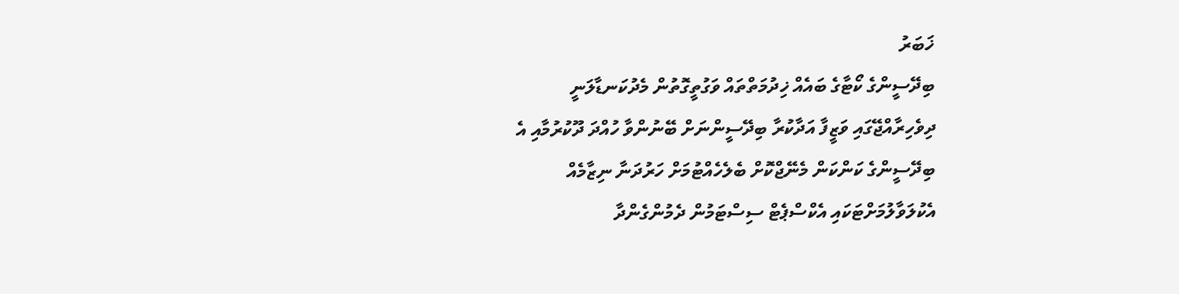ޚަބަރު
ބިދޭސީންގެ ކޯޓާގެ ބައެއް ޚިދުމަތްތައް ވަގުތީގޮތުން މެދުކަނޑާލަނީ
ދިވެހިރާއްޖޭގައި ވަޒީފާ އަދާކުރާ ބިދޭސީންނަށް ބޭނުންވާ ހުއްދަ ދޫކުރުމާއި އެ ބިދޭސީންގެ ކަންކަން މެނޭޖްކޮށް ބެލެހެއްޓުމަށް ހަރުދަނާ ނިޒާމެއް އެކުލަވާލުމަށްޓަކައި އެކްސްޕެޓް ސިސްޓަމުން ދެމުންގެންދާ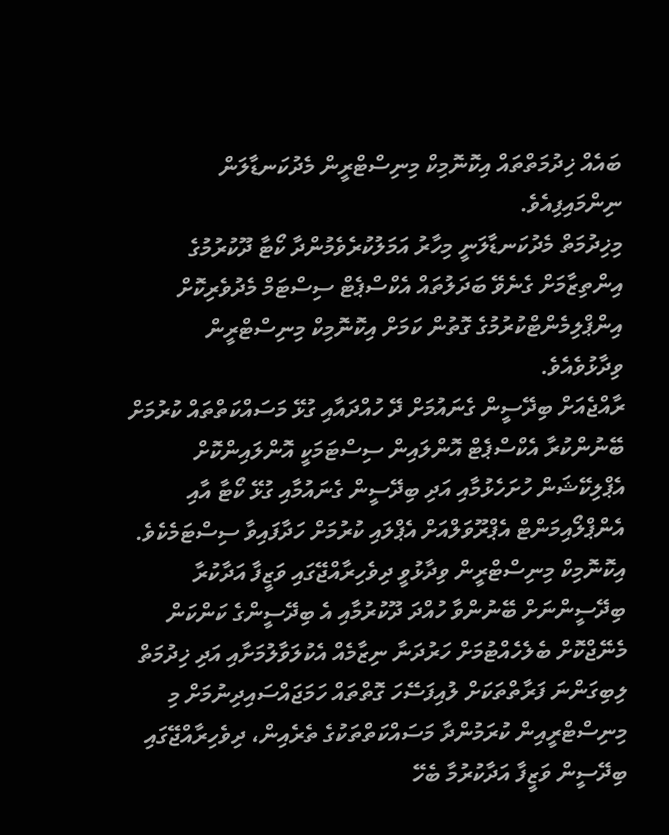ބައެއް ޚިދުމަތްތައް އިކޮނޮމިކް މިނިސްޓްރީން މެދުކަނޑާލަން ނިންމައިފިއެވެ.
މިޚިދުމަތް މެދުކަނޑާލަނީ މިހާރު އަމަލުކުރެވެމުންދާ ކޯޓާ ދޫކުރުމުގެ އިންތިޒާމަށް ގެނެވޭ ބަދަލުތައް އެކްސްޕެޓް ސިސްޓަމް މެދުވެރިކޮށް އިންޕްލިމެންޓްކުރުމުގެ ގޮތުން ކަމަށް އިކޮނޮމިކް މިނިސްޓްރީން ވިދާޅުވެއެވެ.
ރާއްޖެއަށް ބިދޭސީން ގެނައުމަށް ދޭ ހުއްދައާއި ގުޅޭ މަސައްކަތްތައް ކުރުމަށް ބޭނުންކުރާ އެކްސްޕެޓް އޮންލައިން ސިސްޓަމަކީ އޮންލައިންކޮށް އެޕްލިކޭޝަން ހުށަހެޅުމާއި އަދި ބިދޭސީން ގެނައުމާއި ގުޅޭ ކޯޓާ އާއި އެންޕްލޯއިމަންޓް އެޕްރޫވަލްއަށް އެޕްލައި ކުރުމަށް ހަދާފައިވާ ސިސްޓަމެކެވެ.
އިކޮނޮމިކް މިނިސްޓްރީން ވިދާޅުވީ ދިވެހިރާއްޖޭގައި ވަޒީފާ އަދާކުރާ ބިދޭސީންނަށް ބޭނުންވާ ހުއްދަ ދޫކުރުމާއި އެ ބިދޭސީންގެ ކަންކަން މެނޭޖްކޮށް ބެލެހެއްޓުމަށް ހަރުދަނާ ނިޒާމެއް އެކުލަވާލުމަށާއި އަދި ޚިދުމަތް ލިބިގަންނަ ފަރާތްތަކަށް ލުއިފަސޭހަ ގޮތްތައް ހަމަޖައްސައިދިނުމަށް މި މިނިސްޓްރީއިން ކުރަމުންދާ މަސައްކަތްތަކުގެ ތެރެއިން، ދިވެހިރާއްޖޭގައި ބިދޭސީން ވަޒީފާ އަދާކުރުމާ ބެހޭ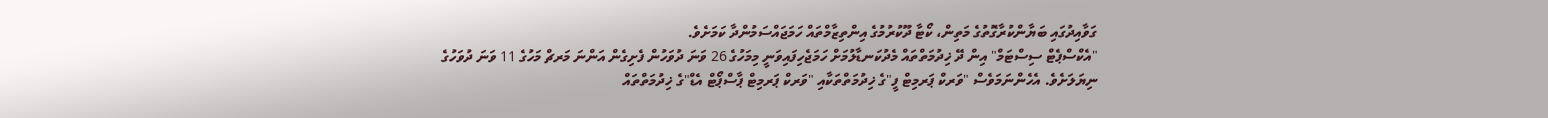ގަވާއިދުގައި ބަޔާންކުރާގޮތުގެ މަތިން، ކޯޓާ ދޫކުރުމުގެ އިންތިޒާމްތައް ހަމަޖައްސަމުންދާ ކަމަށެވެ.
"އެކްސްޕެޓް ސިސްޓަމް" އިން ދޭ ޚިދުމަތްތައް މެދުކަނޑާލުމަށް ހަމަޖެހިފައިވަނީ މިމަހުގެ 26 ވަނަ ދުވަހުން ފެށިގެން އަންނަ މަރޗް މަހުގެ 11 ވަނަ ދުވަހުގެ ނިޔަލަށެވެ. އެހެންނަމަވެސް "ވަރކް ޕަރމިޓް ފީ"ގެ ޚިދުމަތްތަކާއި "ވަރކް ޕަރމިޓް ޕާސްޕޯޓް އެޑް"ގެ ޚިދުމަތްތައް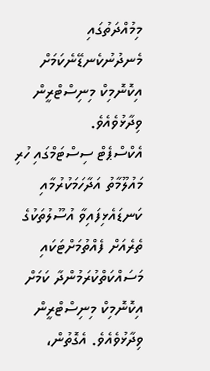މިމުއްދަތުގައި މެނދުނުކެނޑޭނެކަމަށް އިކޮނޮމިކް މިނިސްޓްރީން ވިދާޅުވެއެވެ.
އެކްސްޕެޓް ސިސްޓަމްގައި ހުރި މައުލޫމާތު އަދާހަމަކުރުމާއި ކަނޑައެޅިފައިވާ އުސޫލުތަކުގެ ތެރެއަށް ފެއްތުމަށްޓަކައި މަސައްކަތްކުރަމުންދާ ކަމަށް އިކޮނޮމިކް މިނިސްޓްރީން ވިދާޅުވެއެވެ. އެގޮތުން،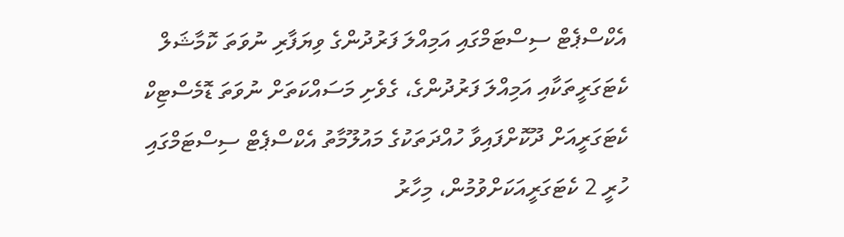އެކްސްޕެޓް ސިސްޓަމްގައި އަމިއްލަ ފަރުދުންގެ ވިޔަފާރި ނުވަތަ ކޮމާޝަލް ކެޓަގަރީތަކާއި އަމިއްލަ ފަރުދުންގެ، ގެވެށި މަސައްކަތަށް ނުވަތަ ޑޮމެސްޓިކް ކެޓަގަރީއަށް ދޫކޮށްފައިވާ ހުއްދަތަކުގެ މައުލޫމާތު އެކްސްޕެޓް ސިސްޓަމްގައި ހުރީ 2 ކެޓަގަރީއަކަށްވުމުން، މިހާރު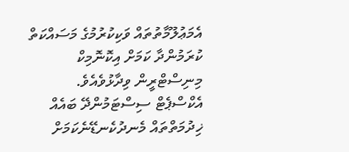އެމަޢުލޫމާތުތައް ވަކިކުރުމުގެ މަސައްކަތް ކުރަމުންދާ ކަމަށް އިކޮނޮމިކް މިނިސްޓްރީން ވިދާޅުވެއެވެ.
އެކްސްޕެޓް ސިސްޓަމުންދޭ ބައެއް ޚިދުމަތްތައް މެނދުކެނޑޭނެކަމަށް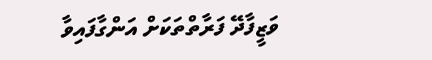ވަޒީފާދޭ ފަރާތްތަކަށް އަންގާފައިވާ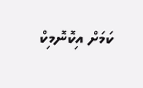ކަމަށް އިކޮނޮމިކް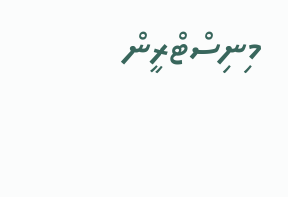މިނިސްޓްރީން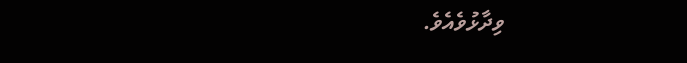ވިދާޅުވެއެވެ.